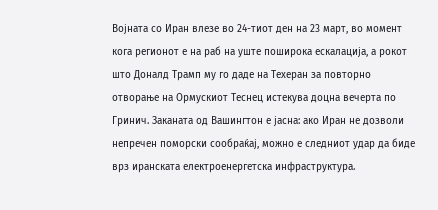Војната со Иран влезе во 24-тиот ден на 23 март, во момент кога регионот е на раб на уште поширока ескалација, а рокот што Доналд Трамп му го даде на Техеран за повторно отворање на Ормускиот Теснец истекува доцна вечерта по Гринич. Заканата од Вашингтон е јасна: ако Иран не дозволи непречен поморски сообраќај, можно е следниот удар да биде врз иранската електроенергетска инфраструктура.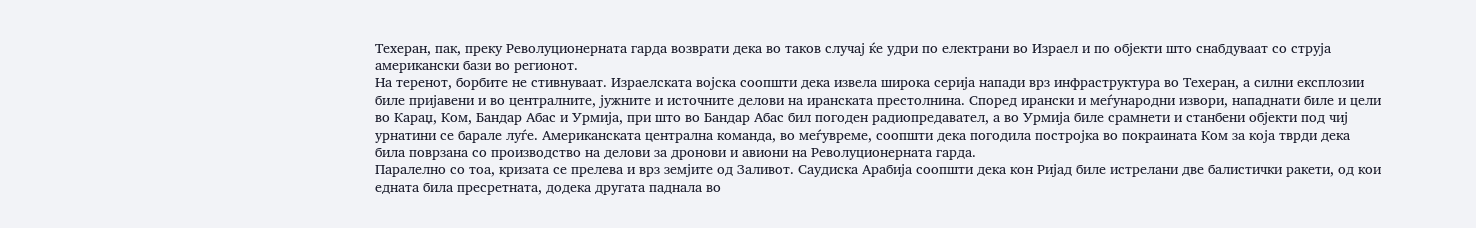Техеран, пак, преку Револуционерната гарда возврати дека во таков случај ќе удри по електрани во Израел и по објекти што снабдуваат со струја американски бази во регионот.
На теренот, борбите не стивнуваат. Израелската војска соопшти дека извела широка серија напади врз инфраструктура во Техеран, а силни експлозии биле пријавени и во централните, јужните и источните делови на иранската престолнина. Според ирански и меѓународни извори, нападнати биле и цели во Караџ, Ком, Бандар Абас и Урмија, при што во Бандар Абас бил погоден радиопредавател, а во Урмија биле срамнети и станбени објекти под чиј урнатини се барале луѓе. Американската централна команда, во меѓувреме, соопшти дека погодила постројка во покраината Ком за која тврди дека била поврзана со производство на делови за дронови и авиони на Револуционерната гарда.
Паралелно со тоа, кризата се прелева и врз земјите од Заливот. Саудиска Арабија соопшти дека кон Ријад биле истрелани две балистички ракети, од кои едната била пресретната, додека другата паднала во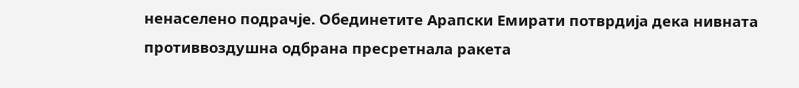ненаселено подрачје. Обединетите Арапски Емирати потврдија дека нивната противвоздушна одбрана пресретнала ракета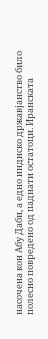насочена кон Абу Даби, а едно индиско државјанство било полесно повредено од паднати остатоци. Иранската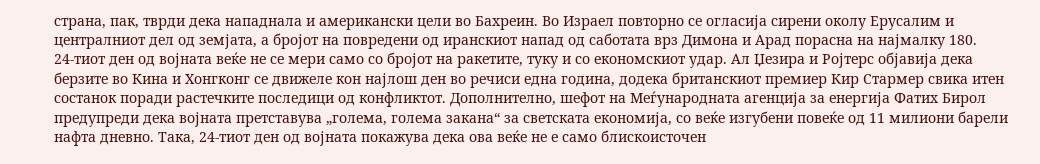страна, пак, тврди дека нападнала и американски цели во Бахреин. Во Израел повторно се огласија сирени околу Ерусалим и централниот дел од земјата, а бројот на повредени од иранскиот напад од саботата врз Димона и Арад порасна на најмалку 180.
24-тиот ден од војната веќе не се мери само со бројот на ракетите, туку и со економскиот удар. Ал Џезира и Ројтерс објавија дека берзите во Кина и Хонгконг се движеле кон најлош ден во речиси една година, додека британскиот премиер Кир Стармер свика итен состанок поради растечките последици од конфликтот. Дополнително, шефот на Меѓународната агенција за енергија Фатих Бирол предупреди дека војната претставува „голема, голема закана“ за светската економија, со веќе изгубени повеќе од 11 милиони барели нафта дневно. Така, 24-тиот ден од војната покажува дека ова веќе не е само блискоисточен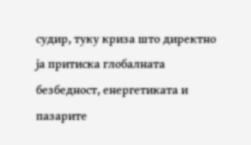судир, туку криза што директно ја притиска глобалната безбедност, енергетиката и пазарите